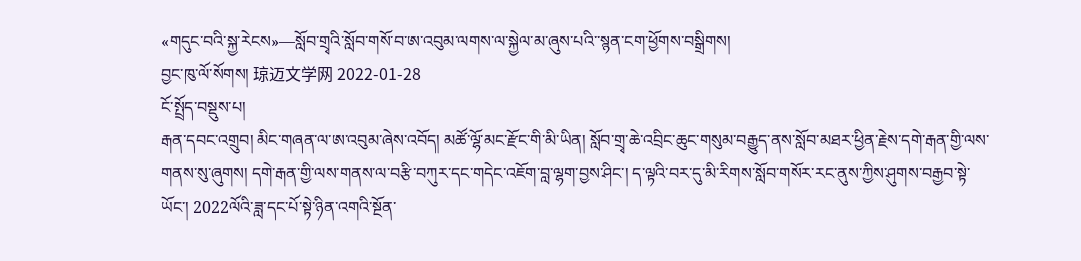«གདུང་བའི་སྐྱ་རེངས»—སློབ་གྲྭའི་སློབ་གསོ་བ་ཨ་འབུམ་ལགས་ལ་སྐྱེལ་མ་ཞུས་པའི་་སྙན་ངག་ཕྱོགས་བསྒྲིགས།
བྱང་ཁུ་ལོ་སོགས། 琼迈文学网 2022-01-28
ངོ་སྤྲོད་བསྡུས་པ།
རྒན་དབང་འགྲུབ། མིང་གཞན་ལ་ཨ་འབུམ་ཞེས་འབོད། མཚོ་ལྷོ་མང་རྫོང་གི་མི་ཡིན། སློབ་གྲྭ་ཆེ་འབྲིང་ཆུང་གསུམ་བརྒྱུད་ནས་སློབ་མཐར་ཕྱིན་རྗེས་དགེ་རྒན་གྱི་ལས་གནས་སུ་ཞུགས། དགེ་རྒན་གྱི་ལས་གནས་ལ་བརྩི་བཀུར་དང་གདེང་འཇོག་བླ་ལྷག་བྱས་ཤིང་། ད་ལྟའི་བར་དུ་མི་རིགས་སློབ་གསོར་རང་ནུས་ཀྱིས་ཤུགས་བརྒྱབ་སྟེ་ཡོང་། 2022ལོའི་ཟླ་དང་པོ་སྟེ་ཉིན་འགའི་སྔོན་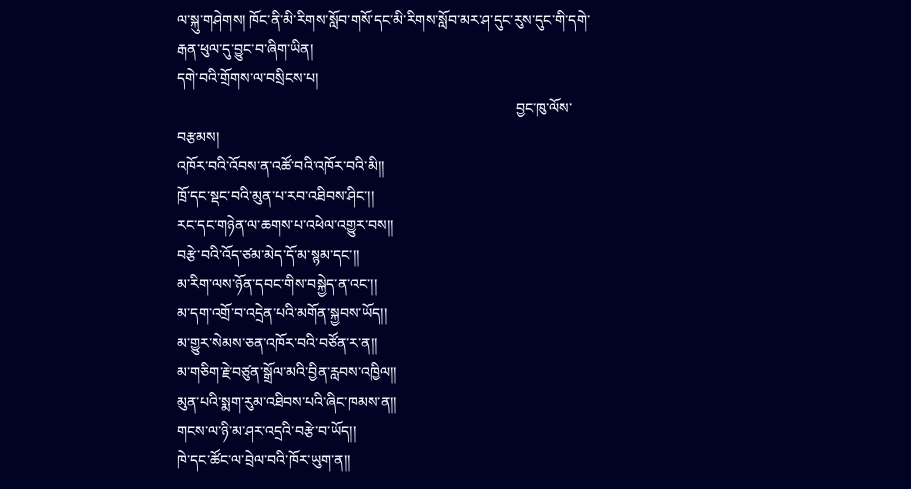ལ་སྐུ་གཤེགས། ཁོང་ནི་མི་རིགས་སློབ་གསོ་དང་མི་རིགས་སློབ་མར་ཤ་དུང་རུས་དུང་གི་དགེ་རྒན་ཕུལ་དུ་བྱུང་བ་ཞིག་ཡིན།
དགེ་བའི་གྲོགས་ལ་བསྲིངས་པ།
                                                                                             བྱང་ཁུ་ལོས་བརྩམས།
འཁོར་བའི་འོབས་ན་འཚོ་བའི་འཁོར་བའི་མི།།
ཁྲོ་དང་སྡང་བའི་མུན་པ་རབ་འཐིབས་ཤིང་།།
རང་དང་གཉེན་ལ་ཆགས་པ་འཕེལ་འགྱུར་བས།།
བརྩེ་བའི་འོད་ཙམ་མེད་དོ་མ་སྙམ་དང་།།
མ་རིག་ལས་ཉོན་དབང་གིས་བསྐྱེད་ན་འང་།།
མ་དག་འགྲོ་བ་འདྲེན་པའི་མགོན་སྐྱབས་ཡོད།།
མ་གྱུར་སེམས་ཅན་འཁོར་བའི་བཙོན་ར་ན།།
མ་གཅིག་རྗེ་བཙུན་སྒྲོལ་མའི་བྱིན་རླབས་འཁྱིལ།།
མུན་པའི་སྨག་རུམ་འཐིབས་པའི་ཞིང་ཁམས་ན།།
གངས་ལ་ཉི་མ་ཤར་འདྲའི་བརྩེ་བ་ཡོད།།
ཁེ་དང་ཚོང་ལ་བྲེལ་བའི་ཁོར་ཡུག་ན།།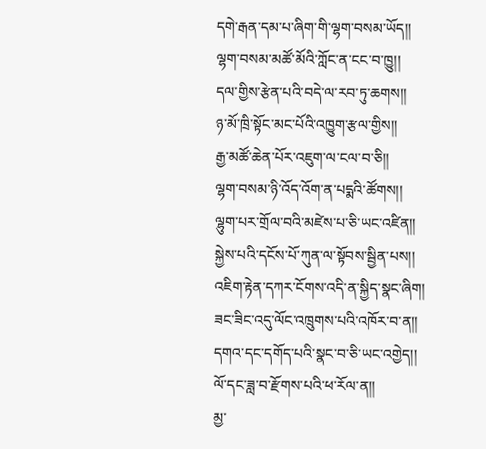དགེ་རྒན་དམ་པ་ཞིག་གི་ལྷག་བསམ་ཡོད།།
ལྷག་བསམ་མཚོ་མོའི་ཀློང་ན་ངང་བ་ཁྱུ།།
དལ་གྱིས་རྩེན་པའི་བདེ་ལ་རབ་ཏུ་ཆགས།།
ཉ་མོ་ཁྲི་སྟོང་མང་པོའི་འཁྱུག་རྩལ་གྱིས།།
རྒྱ་མཚོ་ཆེན་པོར་འཇུག་ལ་ངལ་བ་ཅི།།
ལྷག་བསམ་ཉི་འོད་འོག་ན་པདྨའི་ཚོགས།།
ལྷུག་པར་གྲོལ་བའི་མཛེས་པ་ཅི་ཡང་འཛིན།།
སྐྱེས་པའི་དངོས་པོ་ཀུན་ལ་སྟོབས་སྦྱིན་པས།།
འཇིག་རྟེན་དཀར་ངོགས་འདི་ན་སྐྱིད་སྣང་ཞིག།
ཟང་ཟིང་འདུ་ལོང་འཁྲུགས་པའི་འཁོར་བ་ན།།
དགའ་དང་དགོད་པའི་སྣང་བ་ཅི་ཡང་འགྱེད།།
ལོ་དང་ཟླ་བ་རྫོགས་པའི་ཕ་རོལ་ན།།
མྱ་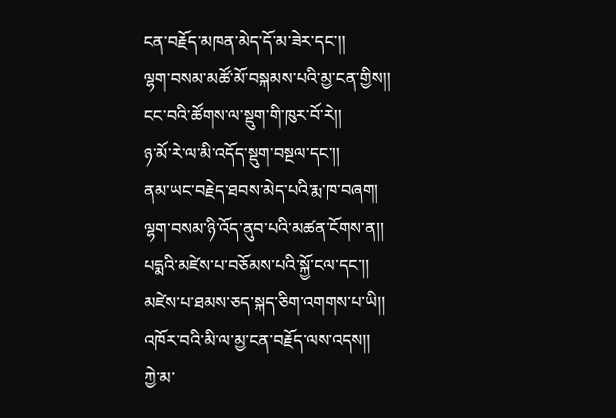ངན་བརྗོད་མཁན་མེད་དོ་མ་ཟེར་དང་།།
ལྷག་བསམ་མཚོ་མོ་བསྐམས་པའི་མྱ་ངན་གྱིས།།
ངང་བའི་ཚོགས་ལ་སྡུག་གི་ཁུར་བོ་རེ།།
ཉ་མོ་རེ་ལ་མི་འདོད་སྡུག་བསྔལ་དང་།།
ནམ་ཡང་བརྗེད་ཐབས་མེད་པའི་རྨ་ཁ་བཞག།
ལྷག་བསམ་ཉི་འོད་ནུབ་པའི་མཚན་ངོགས་ན།།
པདྨའི་མཛེས་པ་བཅོམས་པའི་སྐྱོ་ངལ་དང་།།
མཛེས་པ་ཐམས་ཅད་སྐད་ཅིག་འགགས་པ་ཡི།།
འཁོར་བའི་མི་ལ་མྱ་ངན་བརྗོད་ལས་འདས།།
ཀྱེ་མ་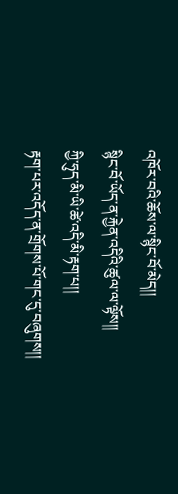འཁོར་བའི་ཆོས་ལ་སྙིང་བོ་མེད།།
སྙིང་བོ་ཡོད་ན་རྐྱེན་འདིའི་ཚུལ་ལ་ལྟོས།།
ཀྱི་ཧུད་མི་ཡི་ཚེ་འདི་མི་རྟག་པ།།
རྟག་པར་འདོད་ན་གྲོགས་པོ་གང་དུ་བཞུགས།།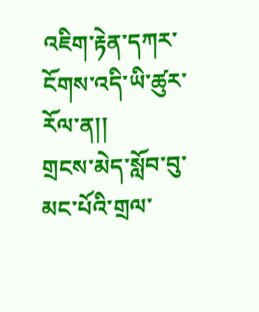འཇིག་རྟེན་དཀར་ངོགས་འདི་ཡི་ཚུར་རོལ་ན།།
གྲངས་མེད་སློབ་བུ་མང་པོའི་གྲལ་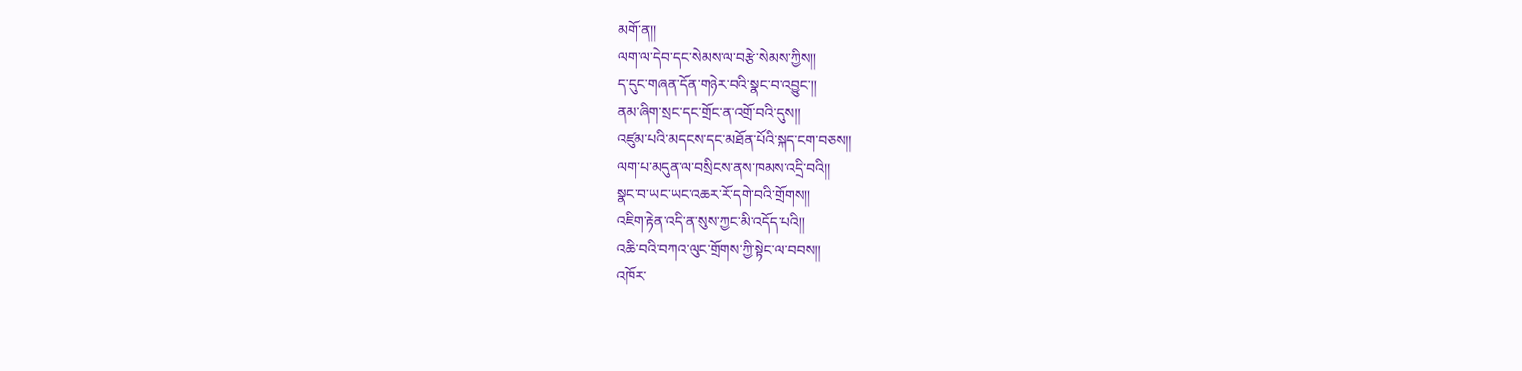མགོ་ན།།
ལག་ལ་དེབ་དང་སེམས་ལ་བརྩེ་སེམས་ཀྱིས།།
ད་དུང་གཞན་དོན་གཉེར་བའི་སྣང་བ་འབྱུང་།།
ནམ་ཞིག་སྲང་དང་གྲོང་ན་འགྲོ་བའི་དུས།།
འཛུམ་པའི་མདངས་དང་མཐོན་པོའི་སྐད་ངག་བཅས།།
ལག་པ་མདུན་ལ་བསྲིངས་ནས་ཁམས་འདྲི་བའི།།
སྣང་བ་ཡང་ཡང་འཆར་རོ་དགེ་བའི་གྲོགས།།
འཇིག་རྟེན་འདི་ན་སུས་ཀྱང་མི་འདོད་པའི།།
འཆི་བའི་བཀའ་ལུང་གྲོགས་ཀྱི་སྟེང་ལ་བབས།།
འཁོར་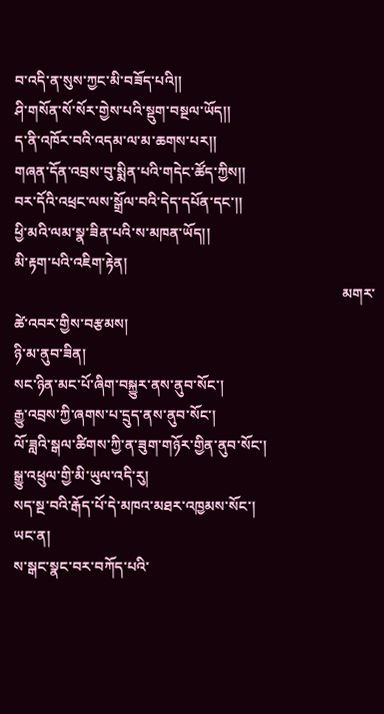བ་འདི་ན་སུས་ཀྱང་མི་བཟོད་པའི།།
ཤི་གསོན་སོ་སོར་གྱེས་པའི་སྡུག་བསྔལ་ཡོད།།
ད་ནི་འཁོར་བའི་འདམ་ལ་མ་ཆགས་པར།།
གཞན་དོན་འབྲས་བུ་སྨིན་པའི་གདེང་ཚོད་ཀྱིས།།
བར་དོའི་འཕྲང་ལས་སྒྲོལ་བའི་དེད་དཔོན་དང་།།
ཕྱི་མའི་ལམ་སྣ་ཟིན་པའི་ས་མཁན་ཡོད།།
མི་རྟག་པའི་འཇིག་རྟེན།
                                                                                          མགར་ཚེ་འབར་གྱིས་བརྩམས།
ཉི་མ་ནུབ་ཟིན།
སང་ཉིན་མང་པོ་ཞིག་བསྐྱུར་ནས་ནུབ་སོང་།
རྒྱུ་འབྲས་ཀྱི་ཞགས་པ་དྲུད་ནས་ནུབ་སོང་།
ལོ་ཟླའི་སྒལ་ཚིགས་ཀྱི་ན་ཟུག་གཉོར་གྱིན་ནུབ་སོང་།
སྒྱུ་འཕྲུལ་གྱི་མི་ཡུལ་འདི་རུ།
སད་སྔ་བའི་རྒོད་པོ་དེ་མཁའ་མཐར་འཁྱམས་སོང་།
ཡང་ན།
ས་སྒང་སྣང་བར་བཀོད་པའི་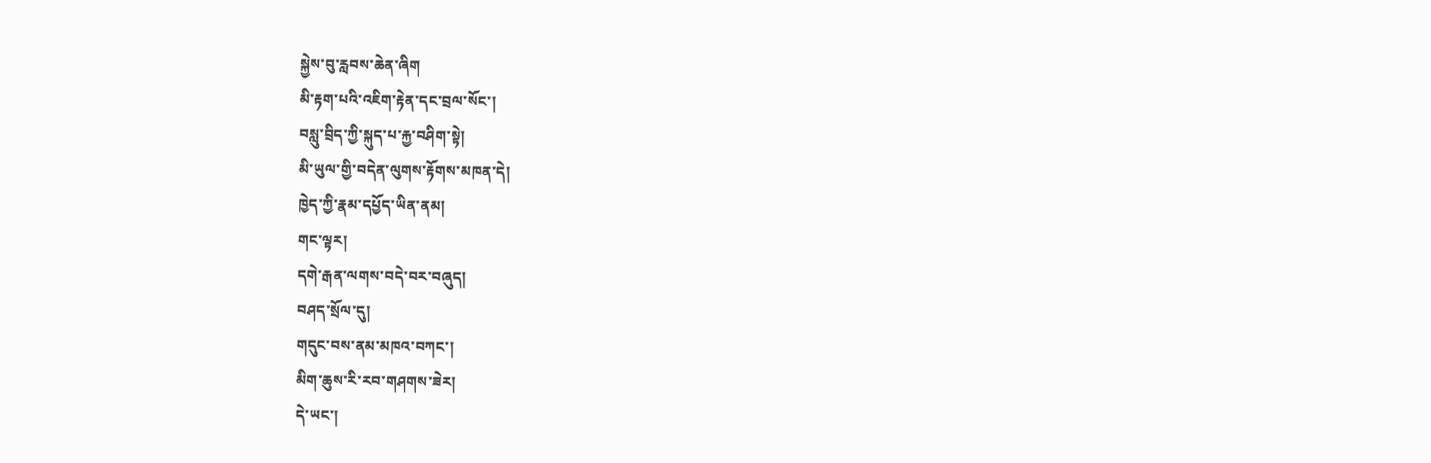སྐྱེས་བུ་རླབས་ཆེན་ཞིག
མི་རྟག་པའི་འཇིག་རྟེན་དང་བྲལ་སོང་།
བསླུ་བྲིད་ཀྱི་སྐུད་པ་རྐྱ་བཤིག་སྟེ།
མི་ཡུལ་གྱི་བདེན་ལུགས་རྟོགས་མཁན་དེ།
ཁྱེད་ཀྱི་རྣམ་དཔྱོད་ཡིན་ནམ།
གང་ལྟར།
དགེ་རྒན་ལགས་བདེ་བར་བཞུད།
བཤད་སྲོལ་དུ།
གདུང་བས་ནམ་མཁའ་བཀང་།
མིག་ཆུས་རི་རབ་གཤགས་ཟེར།
དེ་ཡང་།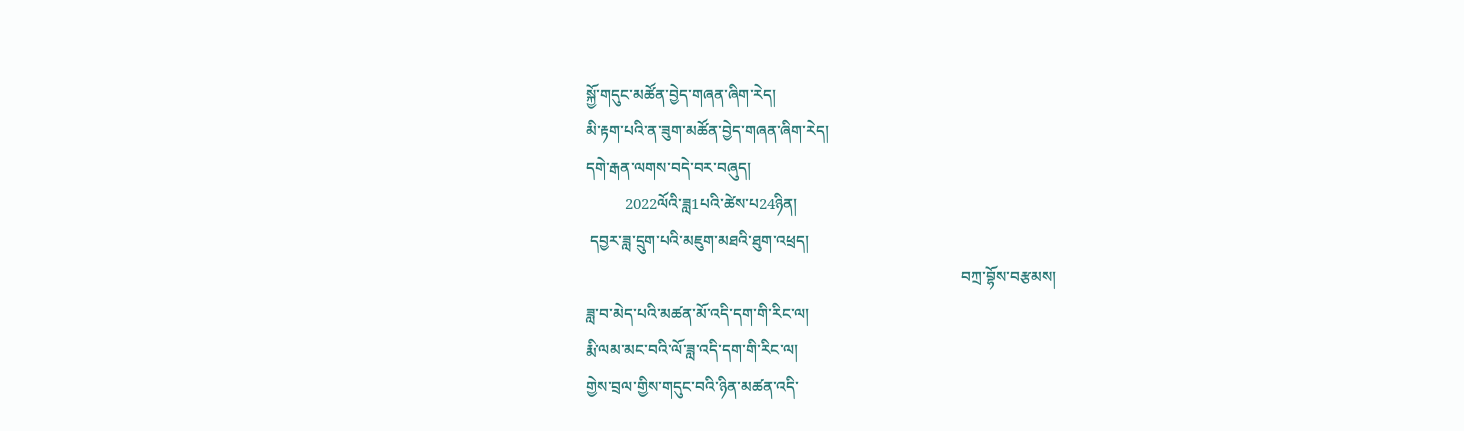སྐྱོ་གདུང་མཚོན་བྱེད་གཞན་ཞིག་རེད།
མི་རྟག་པའི་ན་ཟུག་མཚོན་བྱེད་གཞན་ཞིག་རེད།
དགེ་རྒན་ལགས་བདེ་བར་བཞུད།
          2022ལོའི་ཟླ1པའི་ཚེས་པ24ཉིན།
 དབྱར་ཟླ་དྲུག་པའི་མཇུག་མཐའི་ཐུག་འཕྲད།
                                                                                                བཀྲ་བྷོས་བརྩམས།
ཟླ་བ་མེད་པའི་མཚན་མོ་འདི་དག་གི་རིང་ལ།
རྨི་ལམ་མང་བའི་ལོ་ཟླ་འདི་དག་གི་རིང་ལ།
གྱེས་བྲལ་གྱིས་གདུང་བའི་ཉིན་མཚན་འདི་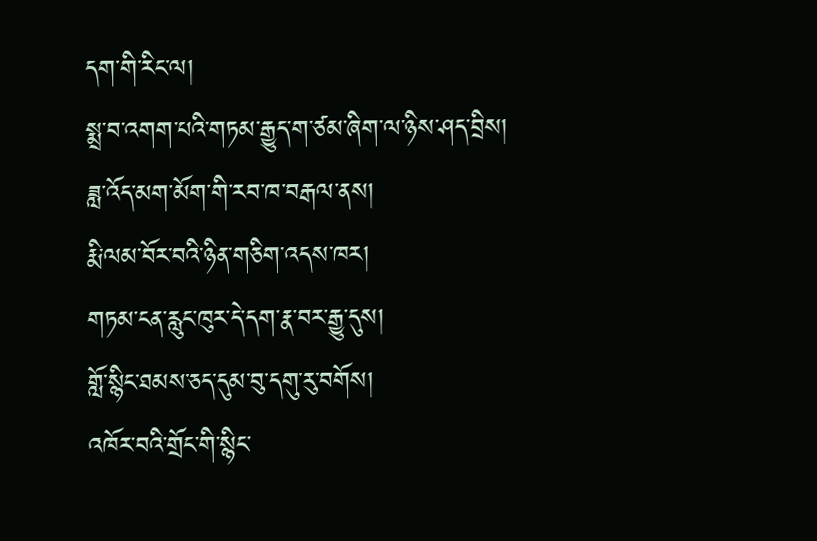དག་གི་རིང་ལ།
སྨྲ་བ་འགག་པའི་གཏམ་རྒྱུད་ག་ཙམ་ཞིག་ལ་ཉིས་ཤད་བྲིས།
ཟླ་འོད་མག་མོག་གི་རབ་ཁ་བརྒལ་ནས།
རྨི་ལམ་བོར་བའི་ཉིན་གཅིག་འདས་ཁར།
གཏམ་ངན་རླུང་ཁུར་དེ་དག་རྣ་བར་རྒྱུ་དུས།
གློ་སྙིང་ཐམས་ཅད་དུམ་བུ་དགུ་རུ་བགོས།
འཁོར་བའི་གྲོང་གི་སྙིང་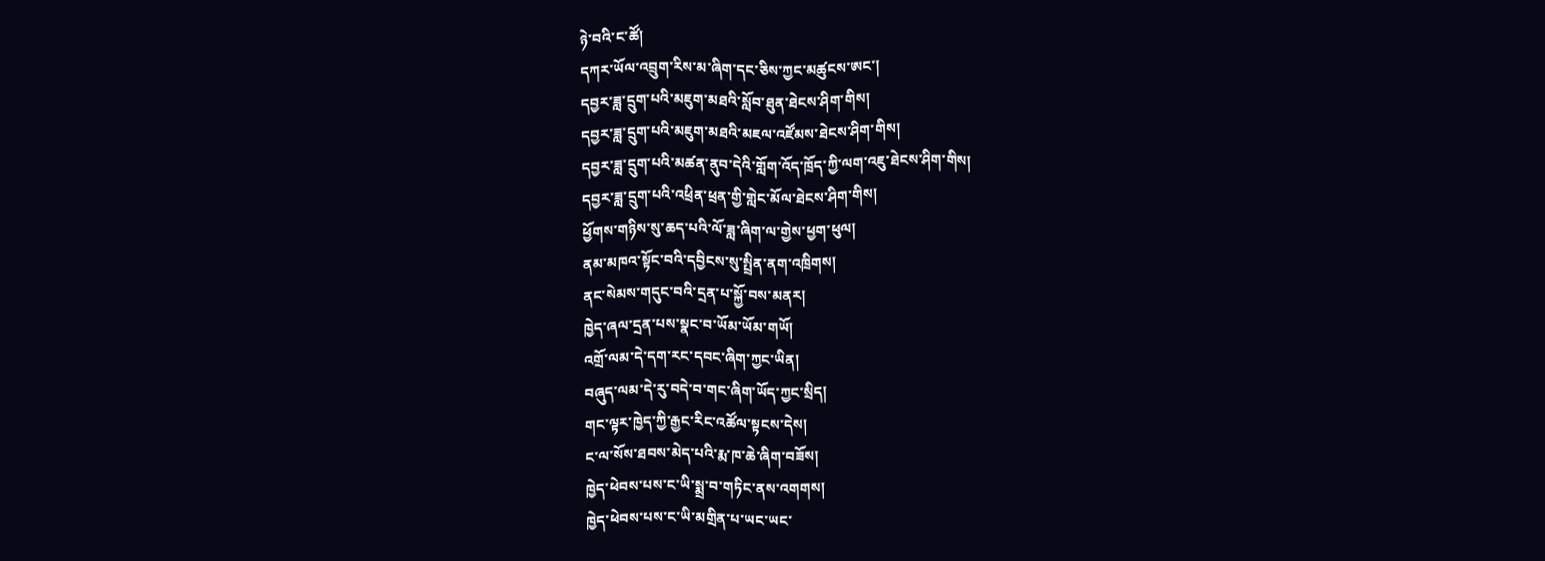ཉེ་བའི་ང་ཚོ།
དཀར་ཡོལ་འབྲུག་རིས་མ་ཞིག་དང་ཅིས་ཀྱང་མཚུངས་ཨང་།
དབྱར་ཟླ་དྲུག་པའི་མཇུག་མཐའི་སློབ་ཐུན་ཐེངས་ཤིག་གིས།
དབྱར་ཟླ་དྲུག་པའི་མཇུག་མཐའི་མཇལ་འཛོམས་ཐེངས་ཤིག་གིས།
དབྱར་ཟླ་དྲུག་པའི་མཚན་ནུབ་དེའི་གློག་འོད་ཁྲོད་ཀྱི་ལག་འཇུ་ཐེངས་ཤིག་གིས།
དབྱར་ཟླ་དྲུག་པའི་འཕྲིན་ཕྲན་གྱི་གླེང་མོལ་ཐེངས་ཤིག་གིས།
ཕྱོགས་གཉིས་སུ་ཆད་པའི་ལོ་ཟླ་ཞིག་ལ་གྱེས་ཕྱག་ཕུལ།
ནམ་མཁའ་སྟོང་བའི་དབྱིངས་སུ་སྤྲིན་ནག་འཁྲིགས།
ནང་སེམས་གདུང་བའི་དྲན་པ་སྐྱོ་བས་མནར།
ཁྱེད་ཞལ་དྲན་པས་སྣང་བ་ཡོམ་ཡོམ་གཡོ།
འགྲོ་ལམ་དེ་དག་རང་དབང་ཞིག་ཀྱང་ཡིན།
བཞུད་ལམ་དེ་རུ་བདེ་བ་གང་ཞིག་ཡོད་ཀྱང་སྲིད།
གང་ལྟར་ཁྱེད་ཀྱི་རྒྱང་རིང་འཚོལ་སྟངས་དེས།
ང་ལ་སོས་ཐབས་མེད་པའི་རྨ་ཁ་ཆེ་ཞིག་བཟོས།
ཁྱེད་ཕེབས་པས་ང་ཡི་སྨྲ་བ་གཏིང་ནས་འགགས།
ཁྱེད་ཕེབས་པས་ང་ཡི་མགྲིན་པ་ཡང་ཡང་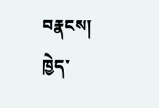བརྣངས།
ཁྱེད་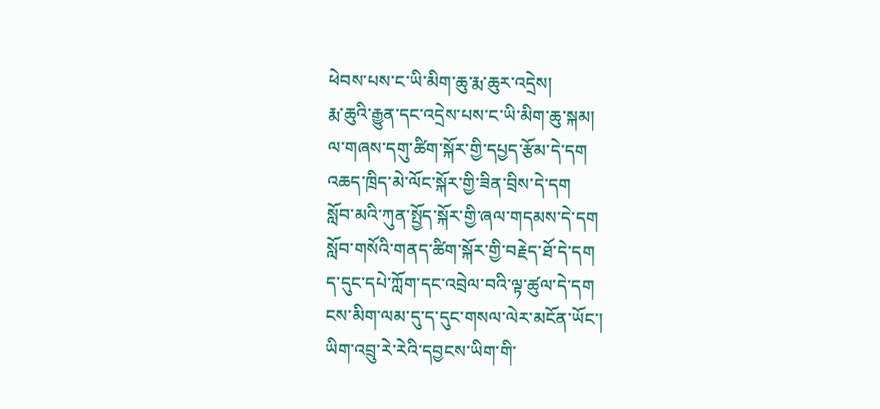ཕེབས་པས་ང་ཡི་མིག་ཆུ་རྨ་ཆུར་འདྲེས།
རྨ་ཆུའི་རྒྱུན་དང་འདྲེས་པས་ང་ཡི་མིག་ཆུ་སྐམ།
ལ་གཞས་དགུ་ཚིག་སྐོར་གྱི་དཔྱད་རྩོམ་དེ་དག
འཆད་ཁྲིད་མེ་ལོང་སྐོར་གྱི་ཟིན་བྲིས་དེ་དག
སློབ་མའི་ཀུན་སྤྱོད་སྐོར་གྱི་ཞལ་གདམས་དེ་དག
སློབ་གསོའི་གནད་ཚིག་སྐོར་གྱི་བརྗེད་ཐོ་དེ་དག
ད་དུང་དཔེ་ཀློག་དང་འབྲེལ་བའི་ལྟ་ཚུལ་དེ་དག
ངས་མིག་ལམ་དུ་ད་དུང་གསལ་ལེར་མངོན་ཡོང་།
ཡིག་འབྲུ་རེ་རེའི་དབྱངས་ཡིག་གི་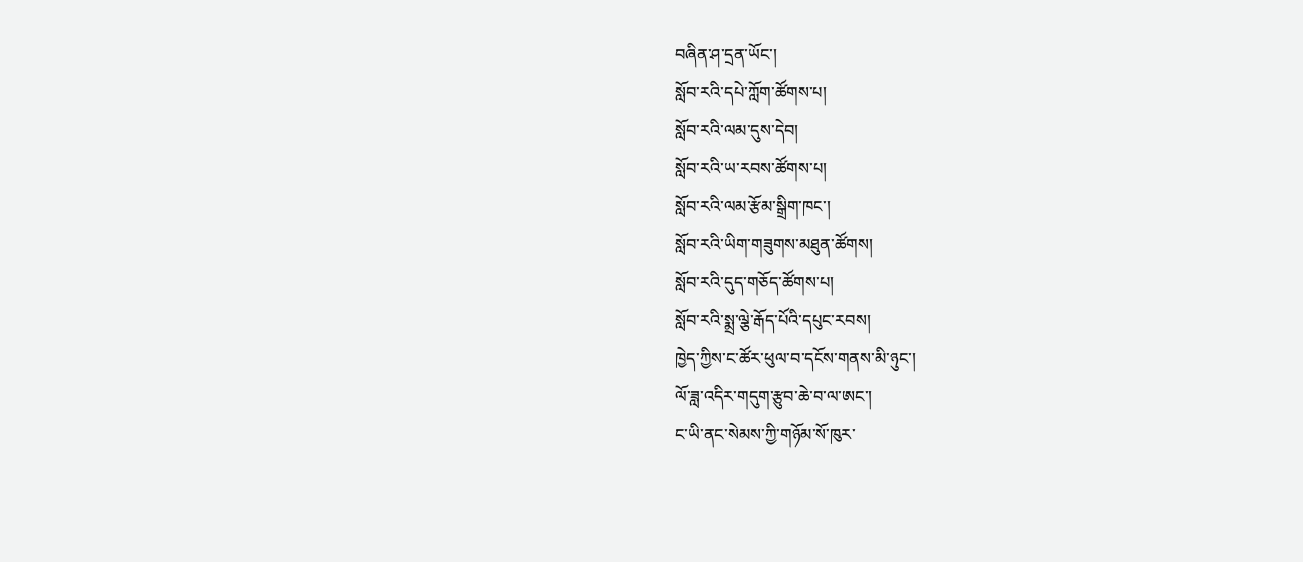བཞིན་ཤ་དྲན་ཡོང་།
སློབ་རའི་དཔེ་ཀློག་ཚོགས་པ།
སློབ་རའི་ལམ་དུས་དེབ།
སློབ་རའི་ཡ་རབས་ཚོགས་པ།
སློབ་རའི་ལམ་རྩོམ་སྒྲིག་ཁང་།
སློབ་རའི་ཡིག་གཟུགས་མཐུན་ཚོགས།
སློབ་རའི་དུད་གཅོད་ཚོགས་པ།
སློབ་རའི་སྨྲ་ལྕེ་རྒོད་པོའི་དཔུང་རབས།
ཁྱེད་ཀྱིས་ང་ཚོར་ཕུལ་བ་དངོས་གནས་མི་ཉུང་།
ལོ་ཟླ་འདིར་གདུག་རྩུབ་ཆེ་བ་ལ་ཨང་།
ང་ཡི་ནང་སེམས་ཀྱི་གཉོམ་སོ་ཁུར་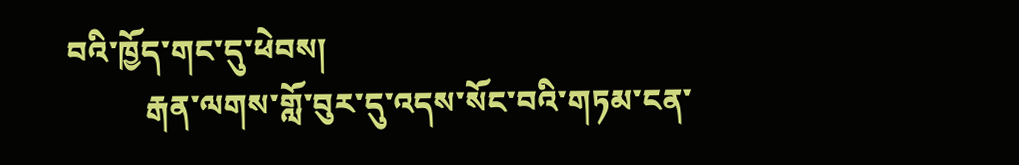བའི་ཁྱོད་གང་དུ་ཕེབས།
          རྒན་ལགས་གློ་བུར་དུ་འདས་སོང་བའི་གཏམ་ངན་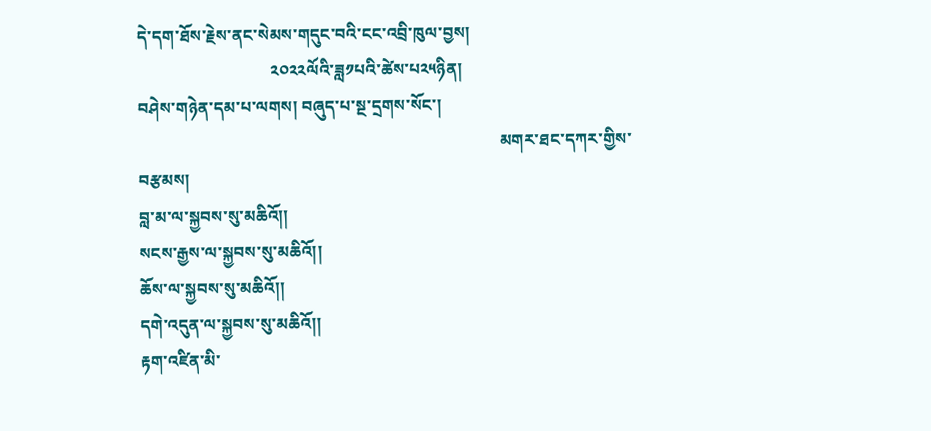དེ་དག་ཐོས་རྗེས་ནང་སེམས་གདུང་བའི་ངང་འབྲི་ཁུལ་བྱས།
                                ༢༠༢༢ལོའི་ཟླ༡པའི་ཚེས་པ༢༥ཉིན།
བཤེས་གཉེན་དམ་པ་ལགས། བཞུད་པ་སྔ་དྲགས་སོང་།
                                                                                       མགར་ཐང་དཀར་གྱིས་བརྩམས།
བླ་མ་ལ་སྐྱབས་སུ་མཆིའོ།།
སངས་རྒྱས་ལ་སྐྱབས་སུ་མཆིའོ།།
ཆོས་ལ་སྐྱབས་སུ་མཆིའོ།།
དགེ་འདུན་ལ་སྐྱབས་སུ་མཆིའོ།།
རྟག་འཛིན་མི་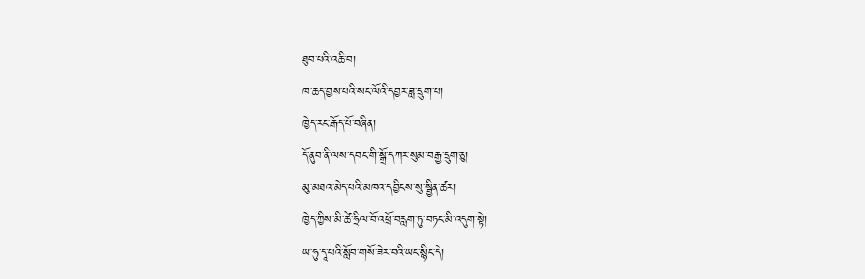ཐུབ་པའི་འཆི་བ།
ཁ་ཆད་བྱས་པའི་སང་ལོའི་དབྱར་ཟླ་དྲུག་པ།
ཁྱེད་རང་རྒོད་པོ་བཞིན།
དོ་ནུབ་ནི་ལས་དབང་གི་སྒྲོ་དཀར་སུམ་བརྒྱ་དྲུག་ཅུ།
མུ་མཐའ་མེད་པའི་མཁའ་དབྱིངས་སུ་སྦྱིན་ཚར།
ཁྱེད་ཀྱིས་མི་ཚེ་ཧྲིལ་བོ་འཕྲོ་བརླག་ཏུ་བཏང་མི་འདུག་སྟེ།
ཡ་ཧུ་དཱ་པའི་སློབ་གསོ་ཟེར་བའི་ཡང་སྙིང་དེ།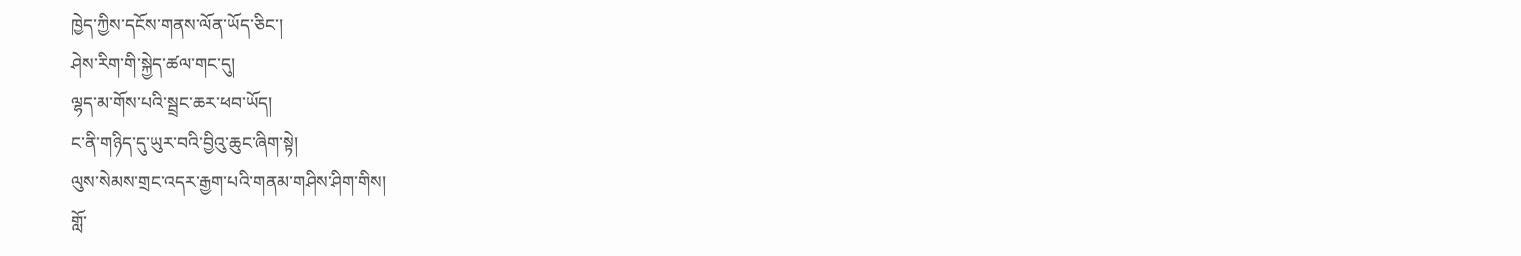ཁྱེད་ཀྱིས་དངོས་གནས་ལོན་ཡོད་ཅིང་།
ཤེས་རིག་གི་སྐྱེད་ཚལ་གང་དུ།
ལྷད་མ་གོས་པའི་སྦྲང་ཆར་ཕབ་ཡོད།
ང་ནི་གཉིད་དུ་ཡུར་བའི་བྱིའུ་ཆུང་ཞིག་སྟེ།
ལུས་སེམས་གྲང་འདར་རྒྱག་པའི་གནམ་གཤིས་ཤིག་གིས།
གློ་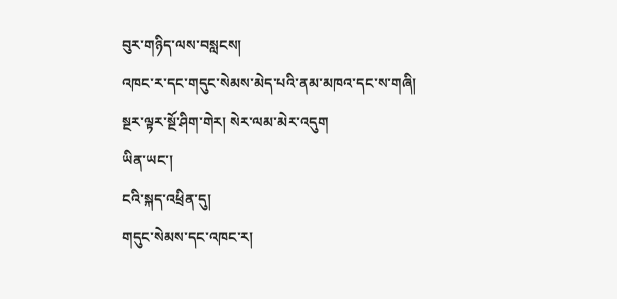བུར་གཉིད་ལས་བསླངས།
འཁང་ར་དང་གདུང་སེམས་མེད་པའི་ནམ་མཁའ་དང་ས་གཞི།
སྔར་ལྟར་སྔོ་ཤིག་གེར། སེར་ལམ་མེར་འདུག
ཡིན་ཡང་།
ངའི་སྐད་འཕྲིན་དུ།
གདུང་སེམས་དང་འཁང་ར།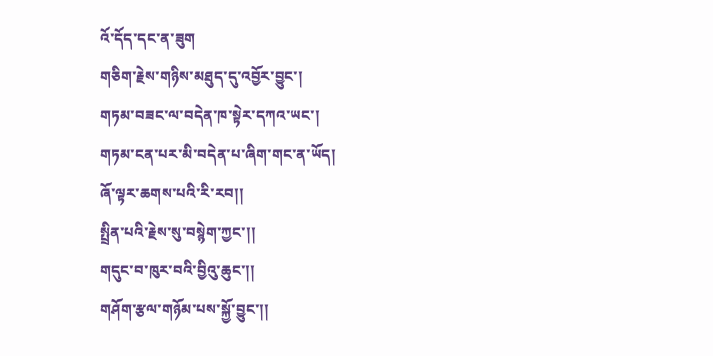འོ་དོད་དང་ན་ཟུག
གཅིག་རྗེས་གཉིས་མཐུད་དུ་འབྱོར་བྱུང་།
གཏམ་བཟང་ལ་བདེན་ཁ་སྟེར་དཀའ་ཡང་།
གཏམ་ངན་པར་མི་བདེན་པ་ཞིག་གང་ན་ཡོད།
ཞོ་ལྟར་ཆགས་པའི་རི་རབ།།
སྤྲིན་པའི་རྗེས་སུ་བསྙེག་ཀྱང་།།
གདུང་བ་ཁུར་བའི་བྱིའུ་ཆུང་།།
གཤོག་རྩལ་གཉོམ་པས་སྐྱོ་བྱུང་།།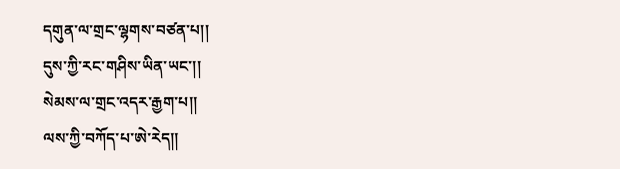དགུན་ལ་གྲང་ལྷགས་བཙན་པ།།
དུས་ཀྱི་རང་གཤིས་ཡིན་ཡང་།།
སེམས་ལ་གྲང་འདར་རྒྱག་པ།།
ལས་ཀྱི་བཀོད་པ་ཨེ་རེད།།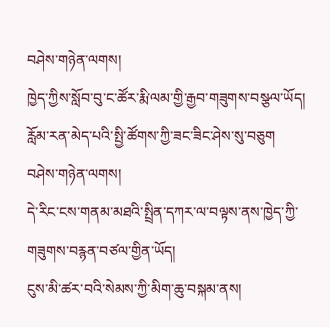བཤེས་གཉེན་ལགས།
ཁྱེད་ཀྱིས་སློབ་བུ་ང་ཚོར་རྨི་ལམ་གྱི་རྒྱབ་གཟུགས་བསྩལ་ཡོད།
རློམ་རན་མེད་པའི་སྤྱི་ཚོགས་ཀྱི་ཟང་ཟིང་ཤེས་སུ་བཅུག
བཤེས་གཉེན་ལགས།
དེ་རིང་ངས་གནམ་མཐའི་སྤྲིན་དཀར་ལ་བལྟས་ནས་ཁྱེད་ཀྱི་གཟུགས་བརྙན་བཙལ་གྱིན་ཡོད།
ངུས་མི་ཚར་བའི་སེམས་ཀྱི་མིག་ཆུ་བསྐམ་ནས།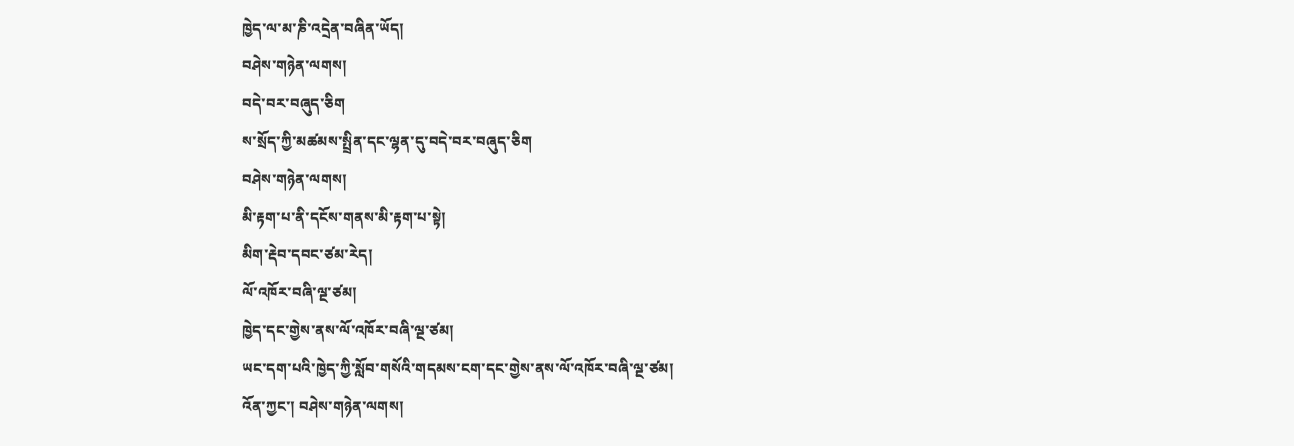ཁྱེད་ལ་མ་ཎི་འདྲེན་བཞིན་ཡོད།
བཤེས་གཉེན་ལགས།
བདེ་བར་བཞུད་ཅིག
ས་སྲོད་ཀྱི་མཚམས་སྤྲིན་དང་ལྷན་དུ་བདེ་བར་བཞུད་ཅིག
བཤེས་གཉེན་ལགས།
མི་རྟག་པ་ནི་དངོས་གནས་མི་རྟག་པ་སྟེ།
མིག་རྡེབ་དབང་ཙམ་རེད།
ལོ་འཁོར་བཞི་ལྔ་ཙམ།
ཁྱེད་དང་གྱེས་ནས་ལོ་འཁོར་བཞི་ལྔ་ཙམ།
ཡང་དག་པའི་ཁྱེད་ཀྱི་སློབ་གསོའི་གདམས་ངག་དང་གྱེས་ནས་ལོ་འཁོར་བཞི་ལྔ་ཙམ།
འོན་ཀྱང་། བཤེས་གཉེན་ལགས།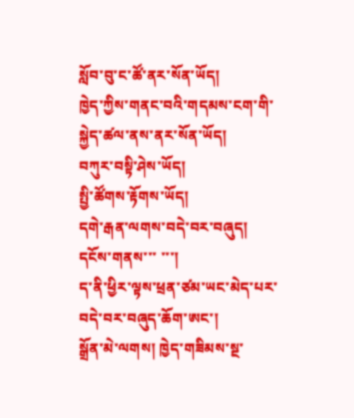སློབ་བུ་ང་ཚོ་ནར་སོན་ཡོད།
ཁྱེད་ཀྱིས་གནང་བའི་གདམས་ངག་གི་སྐྱེད་ཚལ་ནས་ནར་སོན་ཡོད།
བཀུར་བསྟི་ཤེས་ཡོད།
སྤྱི་ཚོགས་རྟོགས་ཡོད།
དགེ་རྒན་ལགས་བདེ་བར་བཞུད།
དངོས་གནས་་་ ་་་།
ད་ནི་ཕྱིར་ལྟས་ཕྲན་ཙམ་ཡང་མེད་པར་བདེ་བར་བཞུད་ཆོག་ཨང་།
སྒྲོན་མེ་ལགས། ཁྱེད་གཟིམས་སྔ་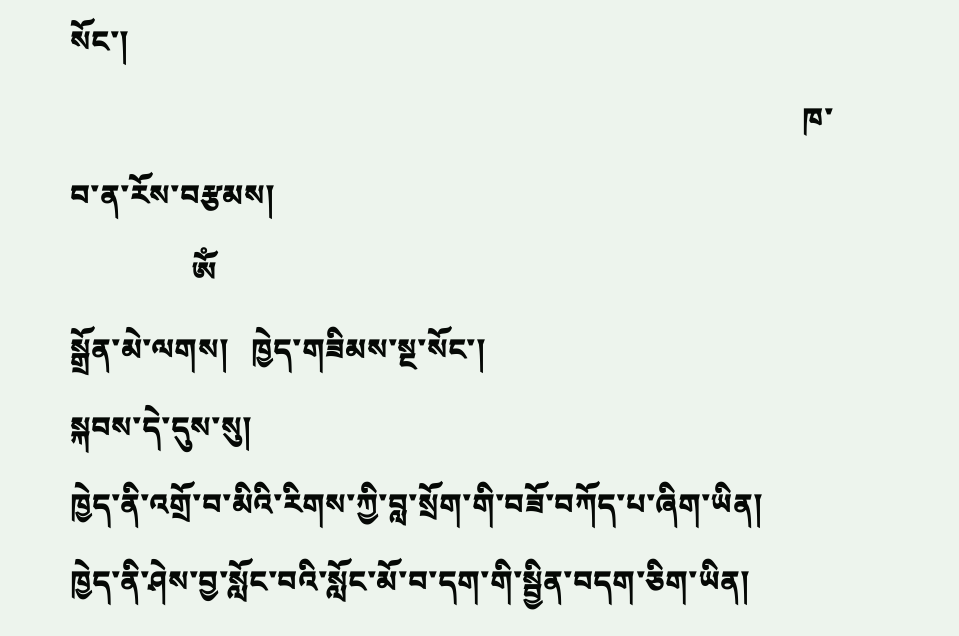སོང་།
                                                                                                 ཁ་བ་ན་རོས་བརྩམས།
                ཨོཾ
སྒྲོན་མེ་ལགས།   ཁྱེད་གཟིམས་སྔ་སོང་།
སྐབས་དེ་དུས་སུ།
ཁྱེད་ནི་འགྲོ་བ་མིའི་རིགས་ཀྱི་བླ་སྲོག་གི་བཟོ་བཀོད་པ་ཞིག་ཡིན།
ཁྱེད་ནི་ཤེས་བྱ་སློང་བའི་སློང་མོ་བ་དག་གི་སྦྱིན་བདག་ཅིག་ཡིན།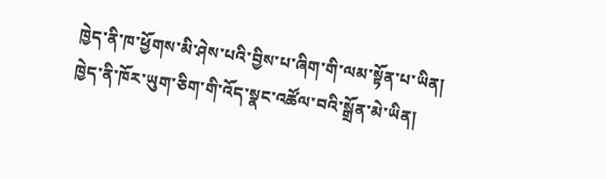ཁྱེད་ནི་ཁ་ཕྱོགས་མི་ཤེས་པའི་བྱིས་པ་ཞིག་གི་ལམ་སྟོན་པ་ཡིན།
ཁྱེད་ནི་ཁོར་ཡུག་ཅིག་གི་འོད་སྣང་འཚོལ་བའི་སྒྲོན་མེ་ཡིན།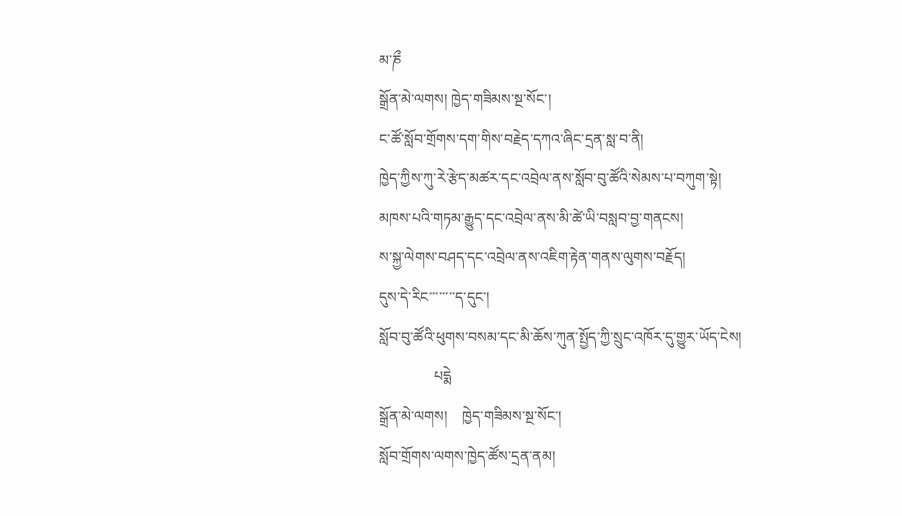མ་ཎྀ
སྒྲོན་མེ་ལགས། ཁྱེད་གཟིམས་སྔ་སོང་།
ང་ཚོ་སློབ་གྲོགས་དག་གིས་བརྗེད་དཀའ་ཞིང་དྲན་སླ་བ་ནི།
ཁྱེད་ཀྱིས་ཀུ་རེ་རྩེད་མཚར་དང་འབྲེལ་ནས་སློབ་བུ་ཚོའི་སེམས་པ་བཀུག་སྟེ།
མཁས་པའི་གཏམ་རྒྱུད་དང་འབྲེལ་ནས་མི་ཚེ་ཡི་བསླབ་བྱ་གནངས།
ས་སྐྱ་ལེགས་བཤད་དང་འབྲེལ་ནས་འཇིག་རྟེན་གནས་ལུགས་བརྗོད།
དུས་དེ་རིང་་་་་་་་ད་དུང་།
སློབ་བུ་ཚོའི་ཕུགས་བསམ་དང་མི་ཆོས་ཀུན་སྤྱོད་ཀྱི་སྲུང་འཁོར་དུ་གྱུར་ཡོད་ངེས།
               པདྨེ
སྒྲོན་མེ་ལགས།    ཁྱེད་གཟིམས་སྔ་སོང་།
སློབ་གྲོགས་ལགས་ཁྱེད་ཚོས་དྲན་ནམ།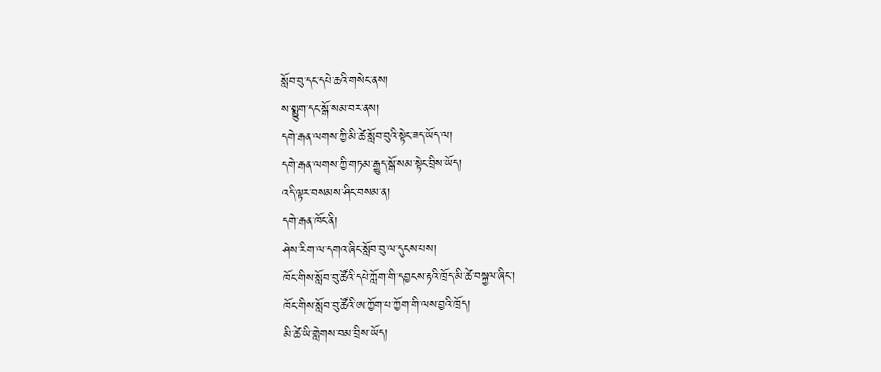སློབ་བུ་དང་དཔེ་ཆའི་གསེང་ནས།
ས་སྨྱུག་དང་སྒོ་སམ་བར་ནས།
དགེ་རྒན་ལགས་ཀྱི་མི་ཚེ་སློབ་བུའི་སྟེང་ཟད་ཡོད་ལ།
དགེ་རྒན་ལགས་ཀྱི་གཏམ་རྒྱུད་སྒོ་སམ་སྟེང་བྲིས་ཡོད།
འདི་ལྟར་བསམས་ཤིང་བསམ་ན།
དགེ་རྒན་ཁོང་ནི།
ཤེས་རིག་ལ་དགའ་ཞིང་སློབ་བུ་ལ་དུངས་པས།
ཁོང་གིས་སློབ་བུ་ཚོའི་དཔེ་ཀློག་གི་དབྱངས་རྟའི་ཁྲོད་མི་ཚེ་བསྐྱལ་ཞིང་།
ཁོང་གིས་སློབ་བུ་ཚོའི་ཨ་ཀྱོག་པ་ཀྱོག་གི་ལས་བྱའི་ཁྲོད།
མི་ཚེ་ཡི་གླེགས་བམ་བྲིས་ཡོད།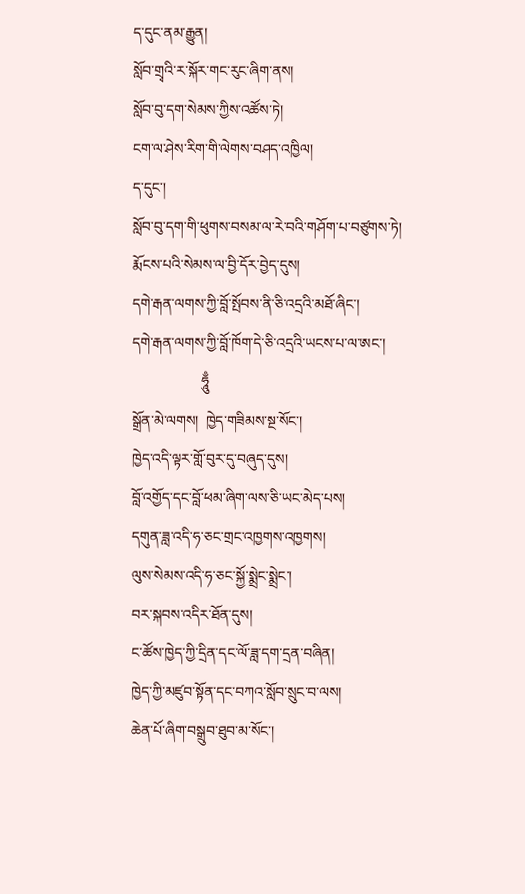ད་དུང་ནམ་རྒྱུན།
སློབ་གྲྭའི་ར་སྐོར་གང་རུང་ཞིག་ནས།
སློབ་བུ་དག་སེམས་ཀྱིས་འཚོས་ཏེ།
ངག་ལ་ཤེས་རིག་གི་ལེགས་བཤད་འཁྱིལ།
ད་དུང་།
སློབ་བུ་དག་གི་ཕུགས་བསམ་ལ་རེ་བའི་གཤོག་པ་བཙུགས་ཏེ།
རྨོངས་པའི་སེམས་ལ་བྱི་དོར་བྱེད་དུས།
དགེ་རྒན་ལགས་ཀྱི་བློ་སྤོབས་ནི་ཅི་འདྲའི་མཐོ་ཞིང་།
དགེ་རྒན་ལགས་ཀྱི་བློ་ཁོག་དེ་ཅི་འདྲའི་ཡངས་པ་ལ་ཨང་།
                   ཧཱུྃ
སྒྲོན་མེ་ལགས།  ཁྱེད་གཟིམས་སྔ་སོང་།
ཁྱེད་འདི་ལྟར་གློ་བུར་དུ་བཞུད་དུས།
བློ་འགྱོད་དང་བློ་ཕམ་ཞིག་ལས་ཅི་ཡང་མེད་པས།
དགུན་ཟླ་འདི་ཧ་ཅང་གྲང་འཁྱགས་འཁྱགས།
ལུས་སེམས་འདི་ཧ་ཅང་སྐྱོ་སྨྲེང་སྨྲེང་།
བར་སྐབས་འདིར་ཐོན་དུས།
ང་ཚོས་ཁྱེད་ཀྱི་དྲིན་དང་ལོ་ཟླ་དག་དྲན་བཞིན།
ཁྱེད་ཀྱི་མཛུབ་སྟོན་དང་བཀའ་སློབ་སྲུང་བ་ལས།
ཆེན་པོ་ཞིག་བསྒྲུབ་ཐུབ་མ་སོང་།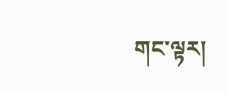གང་ལྟར།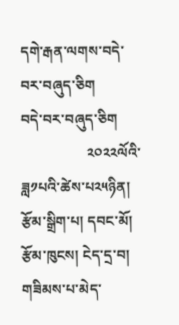དགེ་རྒན་ལགས་བདེ་བར་བཞུད་ཅིག
བདེ་བར་བཞུད་ཅིག
                  ༢༠༢༢ལོའི་ཟླ༡པའི་ཚེས་པ༢༥ཉིན།
རྩོམ་སྒྲིག་པ། དབང་མོ།
རྩོམ་ཁུངས། ངེད་དྲ་བ།
གཟིམས་པ་མེད་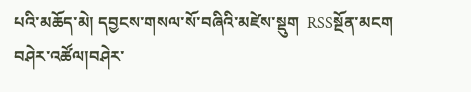པའི་མཆོད་མེ། དབྱངས་གསལ་སོ་བཞིའི་མཛེས་སྡུག  RSSསྔོན་མངག   བཤེར་འཚོལ།བཤེར་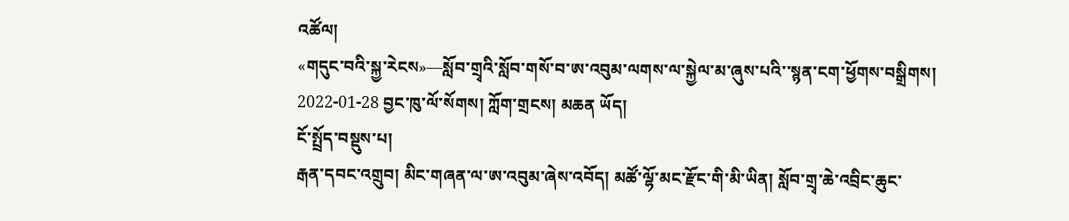འཚོལ།
«གདུང་བའི་སྐྱ་རེངས»—སློབ་གྲྭའི་སློབ་གསོ་བ་ཨ་འབུམ་ལགས་ལ་སྐྱེལ་མ་ཞུས་པའི་་སྙན་ངག་ཕྱོགས་བསྒྲིགས།
2022-01-28 བྱང་ཁུ་ལོ་སོགས། ཀློག་གྲངས། མཆན ཡོད།
ངོ་སྤྲོད་བསྡུས་པ།
རྒན་དབང་འགྲུབ། མིང་གཞན་ལ་ཨ་འབུམ་ཞེས་འབོད། མཚོ་ལྷོ་མང་རྫོང་གི་མི་ཡིན། སློབ་གྲྭ་ཆེ་འབྲིང་ཆུང་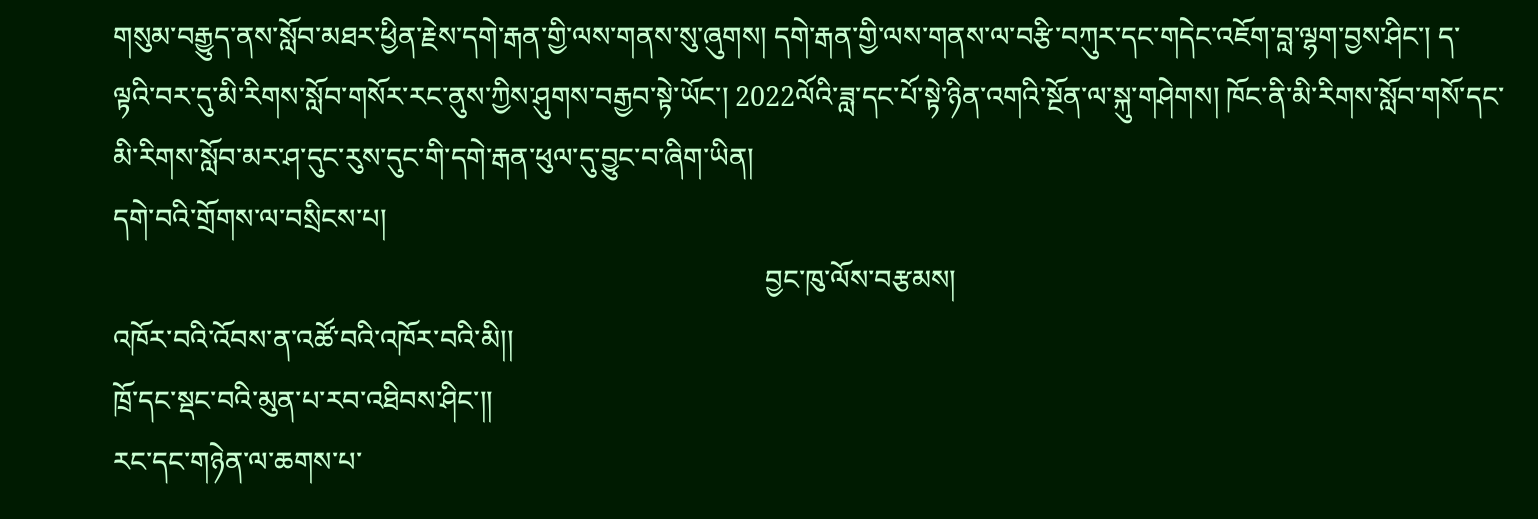གསུམ་བརྒྱུད་ནས་སློབ་མཐར་ཕྱིན་རྗེས་དགེ་རྒན་གྱི་ལས་གནས་སུ་ཞུགས། དགེ་རྒན་གྱི་ལས་གནས་ལ་བརྩི་བཀུར་དང་གདེང་འཇོག་བླ་ལྷག་བྱས་ཤིང་། ད་ལྟའི་བར་དུ་མི་རིགས་སློབ་གསོར་རང་ནུས་ཀྱིས་ཤུགས་བརྒྱབ་སྟེ་ཡོང་། 2022ལོའི་ཟླ་དང་པོ་སྟེ་ཉིན་འགའི་སྔོན་ལ་སྐུ་གཤེགས། ཁོང་ནི་མི་རིགས་སློབ་གསོ་དང་མི་རིགས་སློབ་མར་ཤ་དུང་རུས་དུང་གི་དགེ་རྒན་ཕུལ་དུ་བྱུང་བ་ཞིག་ཡིན།
དགེ་བའི་གྲོགས་ལ་བསྲིངས་པ།
                                                                                             བྱང་ཁུ་ལོས་བརྩམས།
འཁོར་བའི་འོབས་ན་འཚོ་བའི་འཁོར་བའི་མི།།
ཁྲོ་དང་སྡང་བའི་མུན་པ་རབ་འཐིབས་ཤིང་།།
རང་དང་གཉེན་ལ་ཆགས་པ་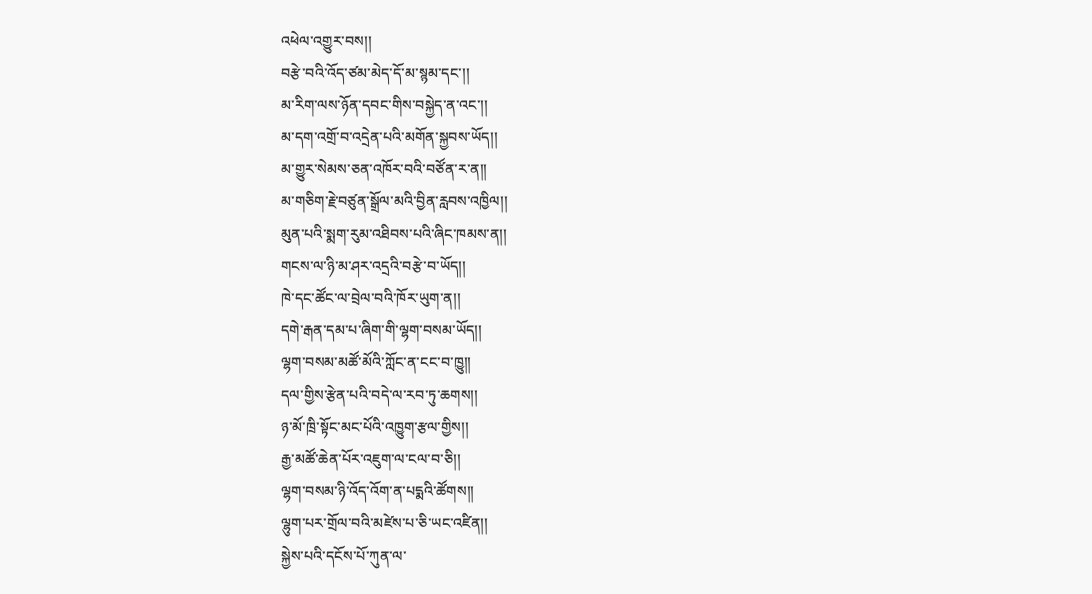འཕེལ་འགྱུར་བས།།
བརྩེ་བའི་འོད་ཙམ་མེད་དོ་མ་སྙམ་དང་།།
མ་རིག་ལས་ཉོན་དབང་གིས་བསྐྱེད་ན་འང་།།
མ་དག་འགྲོ་བ་འདྲེན་པའི་མགོན་སྐྱབས་ཡོད།།
མ་གྱུར་སེམས་ཅན་འཁོར་བའི་བཙོན་ར་ན།།
མ་གཅིག་རྗེ་བཙུན་སྒྲོལ་མའི་བྱིན་རླབས་འཁྱིལ།།
མུན་པའི་སྨག་རུམ་འཐིབས་པའི་ཞིང་ཁམས་ན།།
གངས་ལ་ཉི་མ་ཤར་འདྲའི་བརྩེ་བ་ཡོད།།
ཁེ་དང་ཚོང་ལ་བྲེལ་བའི་ཁོར་ཡུག་ན།།
དགེ་རྒན་དམ་པ་ཞིག་གི་ལྷག་བསམ་ཡོད།།
ལྷག་བསམ་མཚོ་མོའི་ཀློང་ན་ངང་བ་ཁྱུ།།
དལ་གྱིས་རྩེན་པའི་བདེ་ལ་རབ་ཏུ་ཆགས།།
ཉ་མོ་ཁྲི་སྟོང་མང་པོའི་འཁྱུག་རྩལ་གྱིས།།
རྒྱ་མཚོ་ཆེན་པོར་འཇུག་ལ་ངལ་བ་ཅི།།
ལྷག་བསམ་ཉི་འོད་འོག་ན་པདྨའི་ཚོགས།།
ལྷུག་པར་གྲོལ་བའི་མཛེས་པ་ཅི་ཡང་འཛིན།།
སྐྱེས་པའི་དངོས་པོ་ཀུན་ལ་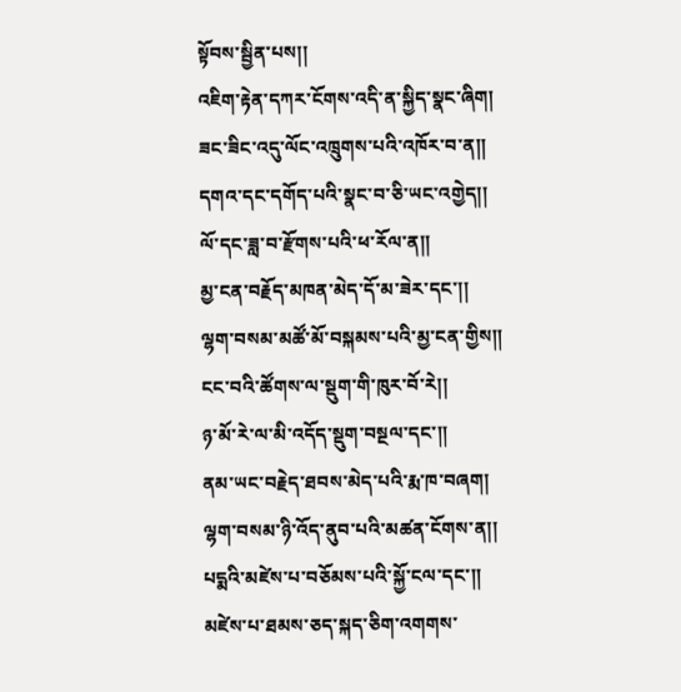སྟོབས་སྦྱིན་པས།།
འཇིག་རྟེན་དཀར་ངོགས་འདི་ན་སྐྱིད་སྣང་ཞིག།
ཟང་ཟིང་འདུ་ལོང་འཁྲུགས་པའི་འཁོར་བ་ན།།
དགའ་དང་དགོད་པའི་སྣང་བ་ཅི་ཡང་འགྱེད།།
ལོ་དང་ཟླ་བ་རྫོགས་པའི་ཕ་རོལ་ན།།
མྱ་ངན་བརྗོད་མཁན་མེད་དོ་མ་ཟེར་དང་།།
ལྷག་བསམ་མཚོ་མོ་བསྐམས་པའི་མྱ་ངན་གྱིས།།
ངང་བའི་ཚོགས་ལ་སྡུག་གི་ཁུར་བོ་རེ།།
ཉ་མོ་རེ་ལ་མི་འདོད་སྡུག་བསྔལ་དང་།།
ནམ་ཡང་བརྗེད་ཐབས་མེད་པའི་རྨ་ཁ་བཞག།
ལྷག་བསམ་ཉི་འོད་ནུབ་པའི་མཚན་ངོགས་ན།།
པདྨའི་མཛེས་པ་བཅོམས་པའི་སྐྱོ་ངལ་དང་།།
མཛེས་པ་ཐམས་ཅད་སྐད་ཅིག་འགགས་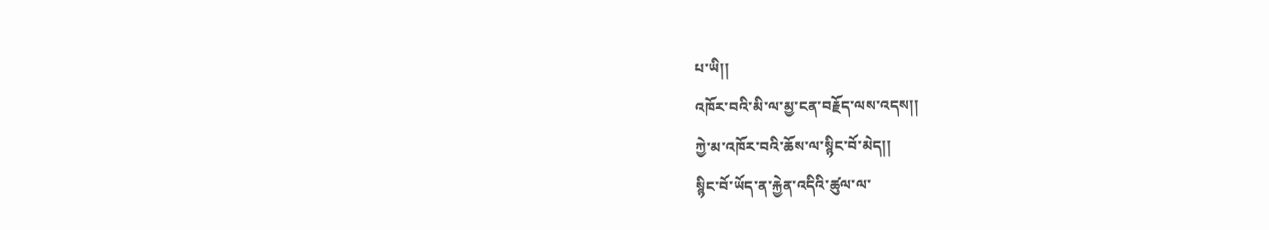པ་ཡི།།
འཁོར་བའི་མི་ལ་མྱ་ངན་བརྗོད་ལས་འདས།།
ཀྱེ་མ་འཁོར་བའི་ཆོས་ལ་སྙིང་བོ་མེད།།
སྙིང་བོ་ཡོད་ན་རྐྱེན་འདིའི་ཚུལ་ལ་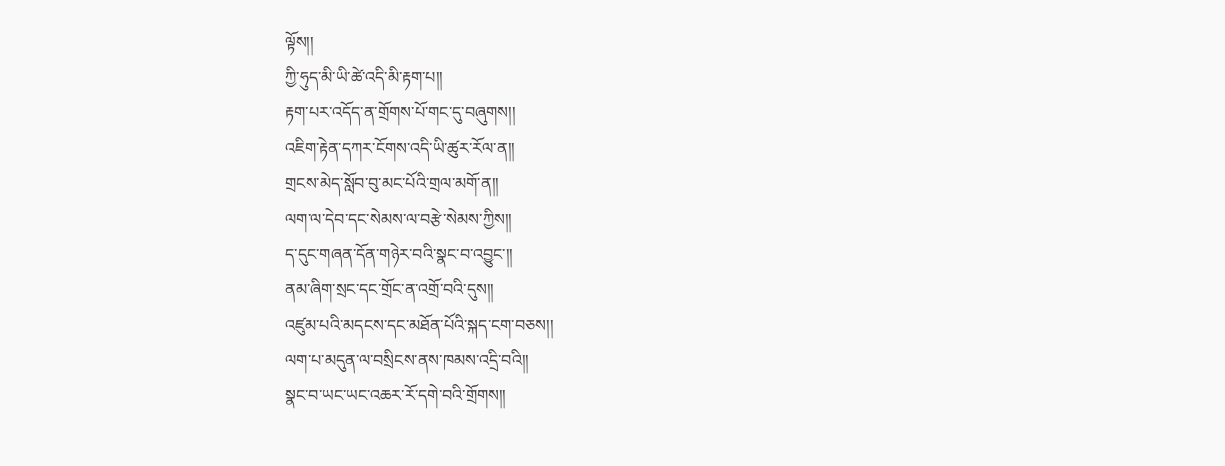ལྟོས།།
ཀྱི་ཧུད་མི་ཡི་ཚེ་འདི་མི་རྟག་པ།།
རྟག་པར་འདོད་ན་གྲོགས་པོ་གང་དུ་བཞུགས།།
འཇིག་རྟེན་དཀར་ངོགས་འདི་ཡི་ཚུར་རོལ་ན།།
གྲངས་མེད་སློབ་བུ་མང་པོའི་གྲལ་མགོ་ན།།
ལག་ལ་དེབ་དང་སེམས་ལ་བརྩེ་སེམས་ཀྱིས།།
ད་དུང་གཞན་དོན་གཉེར་བའི་སྣང་བ་འབྱུང་།།
ནམ་ཞིག་སྲང་དང་གྲོང་ན་འགྲོ་བའི་དུས།།
འཛུམ་པའི་མདངས་དང་མཐོན་པོའི་སྐད་ངག་བཅས།།
ལག་པ་མདུན་ལ་བསྲིངས་ནས་ཁམས་འདྲི་བའི།།
སྣང་བ་ཡང་ཡང་འཆར་རོ་དགེ་བའི་གྲོགས།།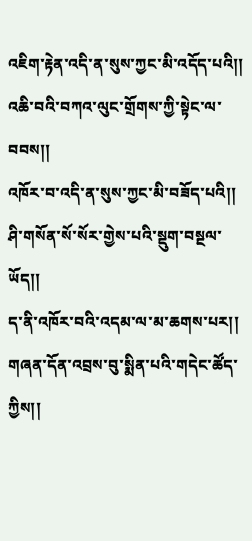འཇིག་རྟེན་འདི་ན་སུས་ཀྱང་མི་འདོད་པའི།།
འཆི་བའི་བཀའ་ལུང་གྲོགས་ཀྱི་སྟེང་ལ་བབས།།
འཁོར་བ་འདི་ན་སུས་ཀྱང་མི་བཟོད་པའི།།
ཤི་གསོན་སོ་སོར་གྱེས་པའི་སྡུག་བསྔལ་ཡོད།།
ད་ནི་འཁོར་བའི་འདམ་ལ་མ་ཆགས་པར།།
གཞན་དོན་འབྲས་བུ་སྨིན་པའི་གདེང་ཚོད་ཀྱིས།།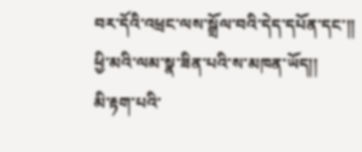བར་དོའི་འཕྲང་ལས་སྒྲོལ་བའི་དེད་དཔོན་དང་།།
ཕྱི་མའི་ལམ་སྣ་ཟིན་པའི་ས་མཁན་ཡོད།།
མི་རྟག་པའི་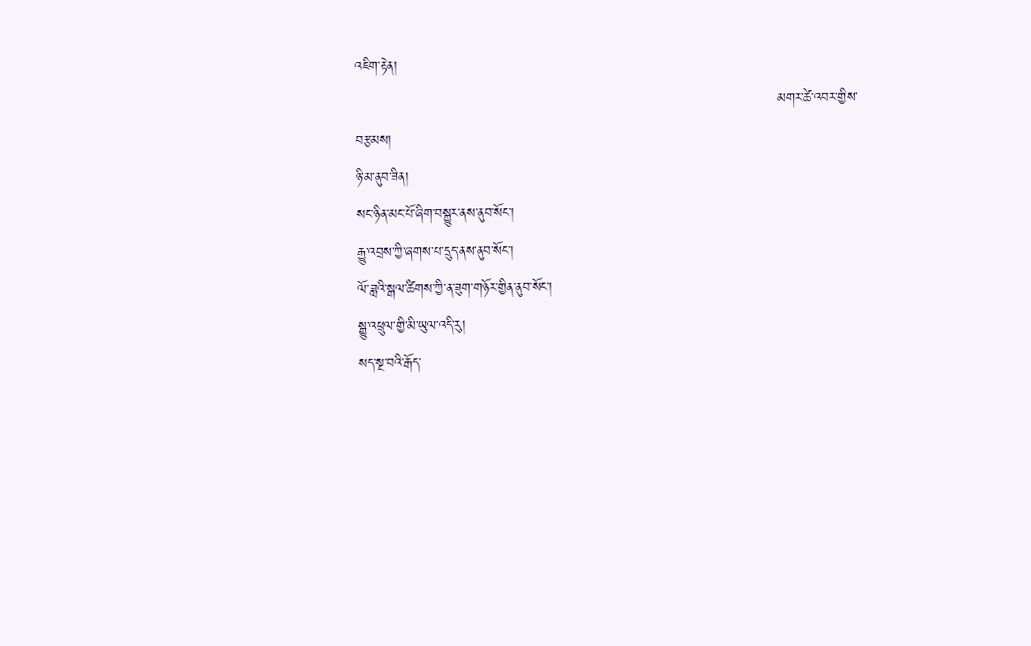འཇིག་རྟེན།
                                                                                          མགར་ཚེ་འབར་གྱིས་བརྩམས།
ཉི་མ་ནུབ་ཟིན།
སང་ཉིན་མང་པོ་ཞིག་བསྐྱུར་ནས་ནུབ་སོང་།
རྒྱུ་འབྲས་ཀྱི་ཞགས་པ་དྲུད་ནས་ནུབ་སོང་།
ལོ་ཟླའི་སྒལ་ཚིགས་ཀྱི་ན་ཟུག་གཉོར་གྱིན་ནུབ་སོང་།
སྒྱུ་འཕྲུལ་གྱི་མི་ཡུལ་འདི་རུ།
སད་སྔ་བའི་རྒོད་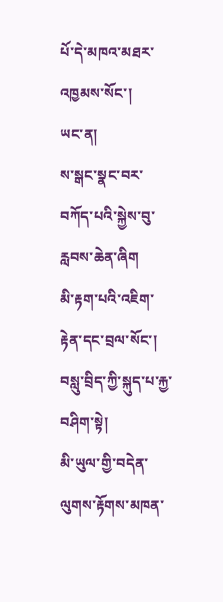པོ་དེ་མཁའ་མཐར་འཁྱམས་སོང་།
ཡང་ན།
ས་སྒང་སྣང་བར་བཀོད་པའི་སྐྱེས་བུ་རླབས་ཆེན་ཞིག
མི་རྟག་པའི་འཇིག་རྟེན་དང་བྲལ་སོང་།
བསླུ་བྲིད་ཀྱི་སྐུད་པ་རྐྱ་བཤིག་སྟེ།
མི་ཡུལ་གྱི་བདེན་ལུགས་རྟོགས་མཁན་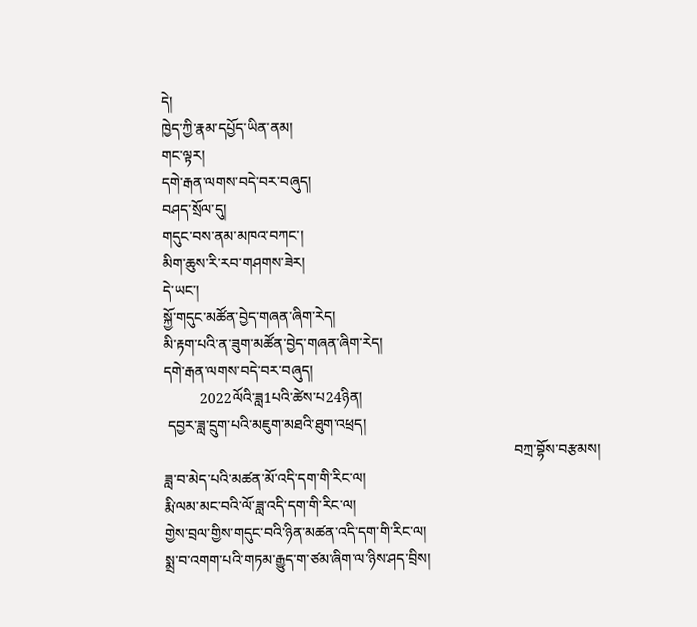དེ།
ཁྱེད་ཀྱི་རྣམ་དཔྱོད་ཡིན་ནམ།
གང་ལྟར།
དགེ་རྒན་ལགས་བདེ་བར་བཞུད།
བཤད་སྲོལ་དུ།
གདུང་བས་ནམ་མཁའ་བཀང་།
མིག་ཆུས་རི་རབ་གཤགས་ཟེར།
དེ་ཡང་།
སྐྱོ་གདུང་མཚོན་བྱེད་གཞན་ཞིག་རེད།
མི་རྟག་པའི་ན་ཟུག་མཚོན་བྱེད་གཞན་ཞིག་རེད།
དགེ་རྒན་ལགས་བདེ་བར་བཞུད།
          2022ལོའི་ཟླ1པའི་ཚེས་པ24ཉིན།
 དབྱར་ཟླ་དྲུག་པའི་མཇུག་མཐའི་ཐུག་འཕྲད།
                                                                                                བཀྲ་བྷོས་བརྩམས།
ཟླ་བ་མེད་པའི་མཚན་མོ་འདི་དག་གི་རིང་ལ།
རྨི་ལམ་མང་བའི་ལོ་ཟླ་འདི་དག་གི་རིང་ལ།
གྱེས་བྲལ་གྱིས་གདུང་བའི་ཉིན་མཚན་འདི་དག་གི་རིང་ལ།
སྨྲ་བ་འགག་པའི་གཏམ་རྒྱུད་ག་ཙམ་ཞིག་ལ་ཉིས་ཤད་བྲིས།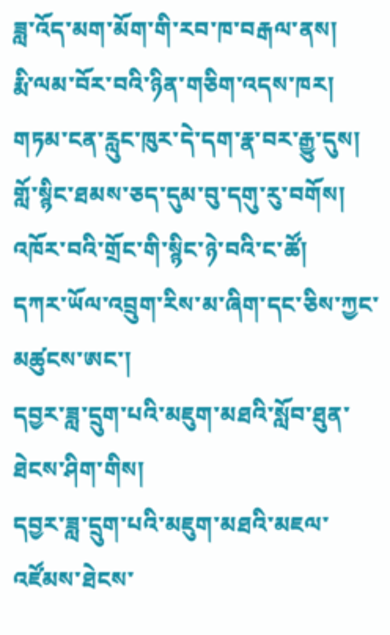ཟླ་འོད་མག་མོག་གི་རབ་ཁ་བརྒལ་ནས།
རྨི་ལམ་བོར་བའི་ཉིན་གཅིག་འདས་ཁར།
གཏམ་ངན་རླུང་ཁུར་དེ་དག་རྣ་བར་རྒྱུ་དུས།
གློ་སྙིང་ཐམས་ཅད་དུམ་བུ་དགུ་རུ་བགོས།
འཁོར་བའི་གྲོང་གི་སྙིང་ཉེ་བའི་ང་ཚོ།
དཀར་ཡོལ་འབྲུག་རིས་མ་ཞིག་དང་ཅིས་ཀྱང་མཚུངས་ཨང་།
དབྱར་ཟླ་དྲུག་པའི་མཇུག་མཐའི་སློབ་ཐུན་ཐེངས་ཤིག་གིས།
དབྱར་ཟླ་དྲུག་པའི་མཇུག་མཐའི་མཇལ་འཛོམས་ཐེངས་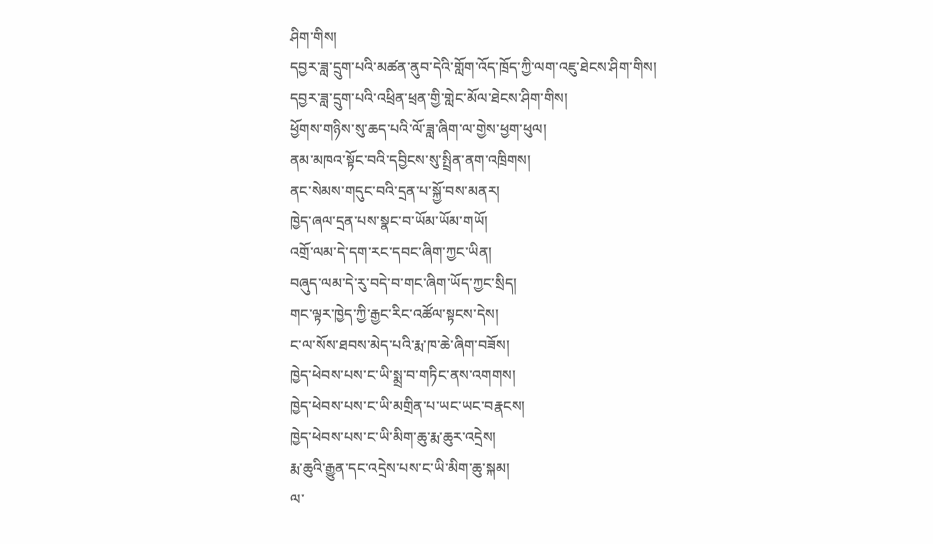ཤིག་གིས།
དབྱར་ཟླ་དྲུག་པའི་མཚན་ནུབ་དེའི་གློག་འོད་ཁྲོད་ཀྱི་ལག་འཇུ་ཐེངས་ཤིག་གིས།
དབྱར་ཟླ་དྲུག་པའི་འཕྲིན་ཕྲན་གྱི་གླེང་མོལ་ཐེངས་ཤིག་གིས།
ཕྱོགས་གཉིས་སུ་ཆད་པའི་ལོ་ཟླ་ཞིག་ལ་གྱེས་ཕྱག་ཕུལ།
ནམ་མཁའ་སྟོང་བའི་དབྱིངས་སུ་སྤྲིན་ནག་འཁྲིགས།
ནང་སེམས་གདུང་བའི་དྲན་པ་སྐྱོ་བས་མནར།
ཁྱེད་ཞལ་དྲན་པས་སྣང་བ་ཡོམ་ཡོམ་གཡོ།
འགྲོ་ལམ་དེ་དག་རང་དབང་ཞིག་ཀྱང་ཡིན།
བཞུད་ལམ་དེ་རུ་བདེ་བ་གང་ཞིག་ཡོད་ཀྱང་སྲིད།
གང་ལྟར་ཁྱེད་ཀྱི་རྒྱང་རིང་འཚོལ་སྟངས་དེས།
ང་ལ་སོས་ཐབས་མེད་པའི་རྨ་ཁ་ཆེ་ཞིག་བཟོས།
ཁྱེད་ཕེབས་པས་ང་ཡི་སྨྲ་བ་གཏིང་ནས་འགགས།
ཁྱེད་ཕེབས་པས་ང་ཡི་མགྲིན་པ་ཡང་ཡང་བརྣངས།
ཁྱེད་ཕེབས་པས་ང་ཡི་མིག་ཆུ་རྨ་ཆུར་འདྲེས།
རྨ་ཆུའི་རྒྱུན་དང་འདྲེས་པས་ང་ཡི་མིག་ཆུ་སྐམ།
ལ་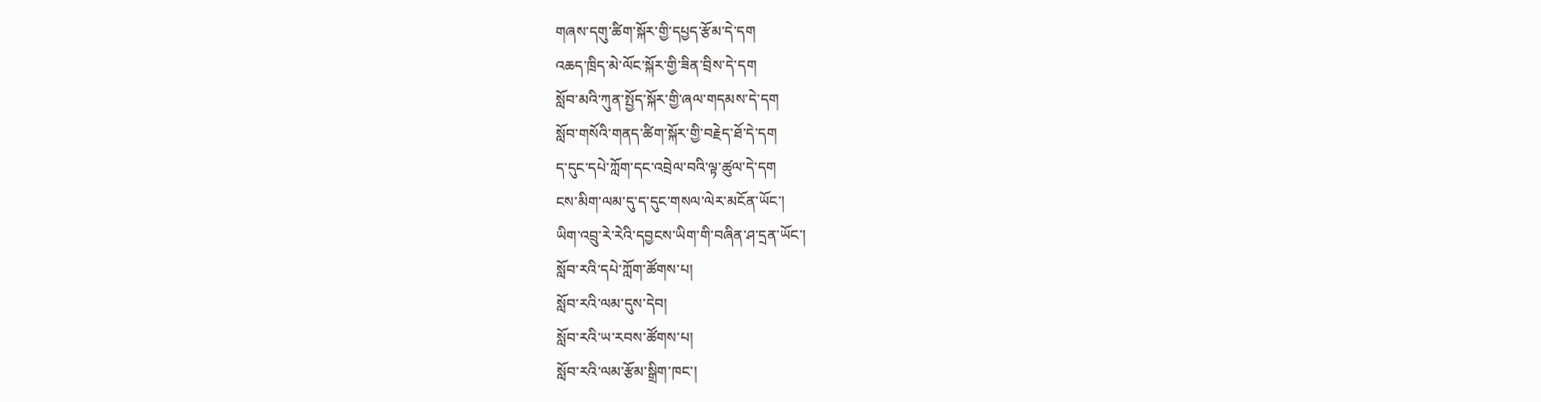གཞས་དགུ་ཚིག་སྐོར་གྱི་དཔྱད་རྩོམ་དེ་དག
འཆད་ཁྲིད་མེ་ལོང་སྐོར་གྱི་ཟིན་བྲིས་དེ་དག
སློབ་མའི་ཀུན་སྤྱོད་སྐོར་གྱི་ཞལ་གདམས་དེ་དག
སློབ་གསོའི་གནད་ཚིག་སྐོར་གྱི་བརྗེད་ཐོ་དེ་དག
ད་དུང་དཔེ་ཀློག་དང་འབྲེལ་བའི་ལྟ་ཚུལ་དེ་དག
ངས་མིག་ལམ་དུ་ད་དུང་གསལ་ལེར་མངོན་ཡོང་།
ཡིག་འབྲུ་རེ་རེའི་དབྱངས་ཡིག་གི་བཞིན་ཤ་དྲན་ཡོང་།
སློབ་རའི་དཔེ་ཀློག་ཚོགས་པ།
སློབ་རའི་ལམ་དུས་དེབ།
སློབ་རའི་ཡ་རབས་ཚོགས་པ།
སློབ་རའི་ལམ་རྩོམ་སྒྲིག་ཁང་།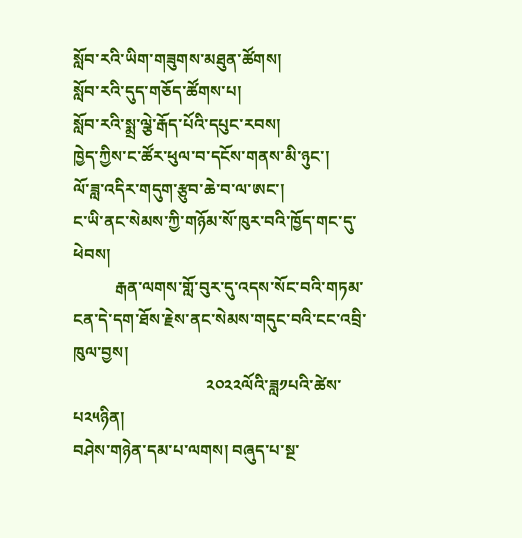སློབ་རའི་ཡིག་གཟུགས་མཐུན་ཚོགས།
སློབ་རའི་དུད་གཅོད་ཚོགས་པ།
སློབ་རའི་སྨྲ་ལྕེ་རྒོད་པོའི་དཔུང་རབས།
ཁྱེད་ཀྱིས་ང་ཚོར་ཕུལ་བ་དངོས་གནས་མི་ཉུང་།
ལོ་ཟླ་འདིར་གདུག་རྩུབ་ཆེ་བ་ལ་ཨང་།
ང་ཡི་ནང་སེམས་ཀྱི་གཉོམ་སོ་ཁུར་བའི་ཁྱོད་གང་དུ་ཕེབས།
          རྒན་ལགས་གློ་བུར་དུ་འདས་སོང་བའི་གཏམ་ངན་དེ་དག་ཐོས་རྗེས་ནང་སེམས་གདུང་བའི་ངང་འབྲི་ཁུལ་བྱས།
                                ༢༠༢༢ལོའི་ཟླ༡པའི་ཚེས་པ༢༥ཉིན།
བཤེས་གཉེན་དམ་པ་ལགས། བཞུད་པ་སྔ་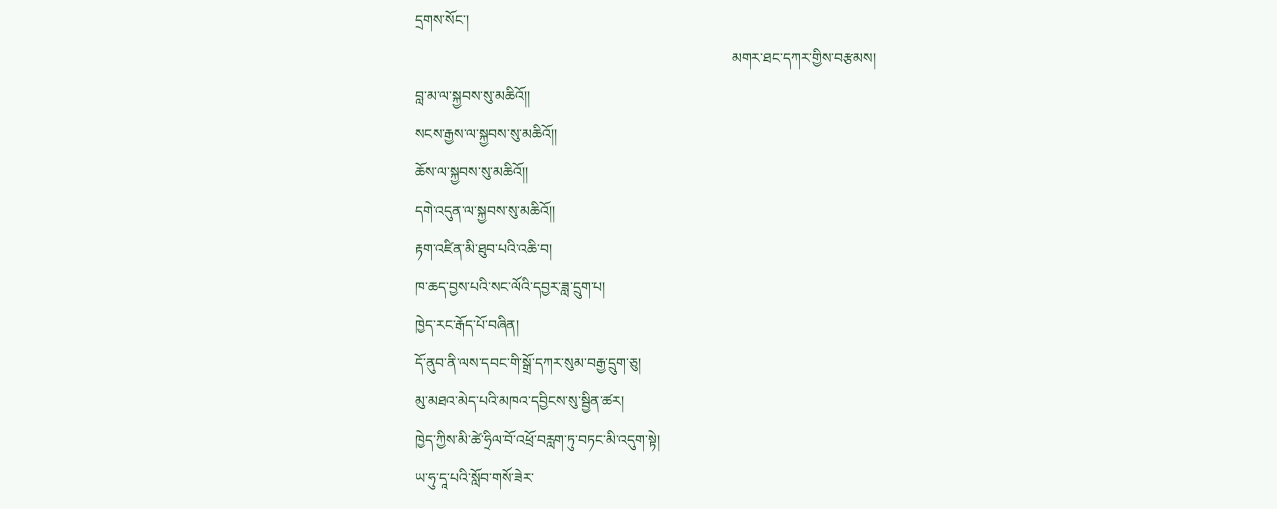དྲགས་སོང་།
                                                                                       མགར་ཐང་དཀར་གྱིས་བརྩམས།
བླ་མ་ལ་སྐྱབས་སུ་མཆིའོ།།
སངས་རྒྱས་ལ་སྐྱབས་སུ་མཆིའོ།།
ཆོས་ལ་སྐྱབས་སུ་མཆིའོ།།
དགེ་འདུན་ལ་སྐྱབས་སུ་མཆིའོ།།
རྟག་འཛིན་མི་ཐུབ་པའི་འཆི་བ།
ཁ་ཆད་བྱས་པའི་སང་ལོའི་དབྱར་ཟླ་དྲུག་པ།
ཁྱེད་རང་རྒོད་པོ་བཞིན།
དོ་ནུབ་ནི་ལས་དབང་གི་སྒྲོ་དཀར་སུམ་བརྒྱ་དྲུག་ཅུ།
མུ་མཐའ་མེད་པའི་མཁའ་དབྱིངས་སུ་སྦྱིན་ཚར།
ཁྱེད་ཀྱིས་མི་ཚེ་ཧྲིལ་བོ་འཕྲོ་བརླག་ཏུ་བཏང་མི་འདུག་སྟེ།
ཡ་ཧུ་དཱ་པའི་སློབ་གསོ་ཟེར་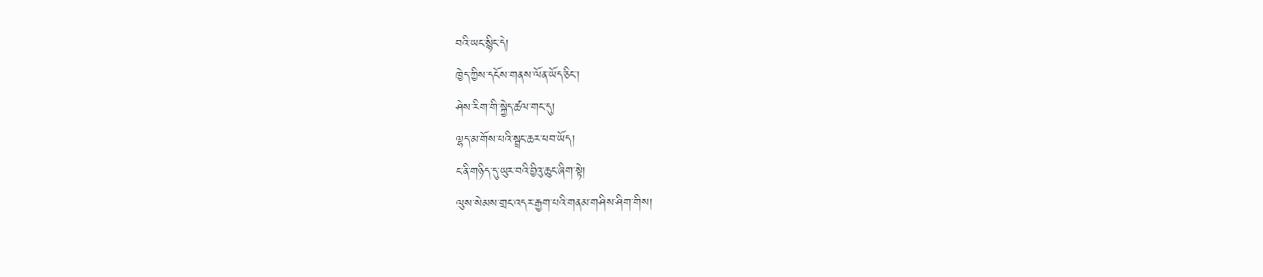བའི་ཡང་སྙིང་དེ།
ཁྱེད་ཀྱིས་དངོས་གནས་ལོན་ཡོད་ཅིང་།
ཤེས་རིག་གི་སྐྱེད་ཚལ་གང་དུ།
ལྷད་མ་གོས་པའི་སྦྲང་ཆར་ཕབ་ཡོད།
ང་ནི་གཉིད་དུ་ཡུར་བའི་བྱིའུ་ཆུང་ཞིག་སྟེ།
ལུས་སེམས་གྲང་འདར་རྒྱག་པའི་གནམ་གཤིས་ཤིག་གིས།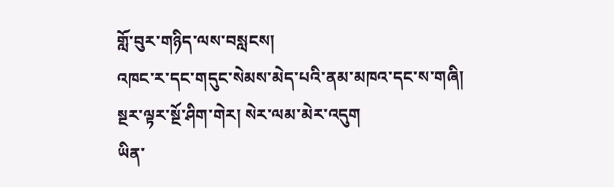གློ་བུར་གཉིད་ལས་བསླངས།
འཁང་ར་དང་གདུང་སེམས་མེད་པའི་ནམ་མཁའ་དང་ས་གཞི།
སྔར་ལྟར་སྔོ་ཤིག་གེར། སེར་ལམ་མེར་འདུག
ཡིན་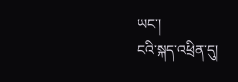ཡང་།
ངའི་སྐད་འཕྲིན་དུ།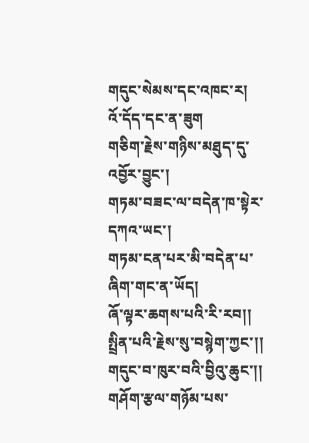གདུང་སེམས་དང་འཁང་ར།
འོ་དོད་དང་ན་ཟུག
གཅིག་རྗེས་གཉིས་མཐུད་དུ་འབྱོར་བྱུང་།
གཏམ་བཟང་ལ་བདེན་ཁ་སྟེར་དཀའ་ཡང་།
གཏམ་ངན་པར་མི་བདེན་པ་ཞིག་གང་ན་ཡོད།
ཞོ་ལྟར་ཆགས་པའི་རི་རབ།།
སྤྲིན་པའི་རྗེས་སུ་བསྙེག་ཀྱང་།།
གདུང་བ་ཁུར་བའི་བྱིའུ་ཆུང་།།
གཤོག་རྩལ་གཉོམ་པས་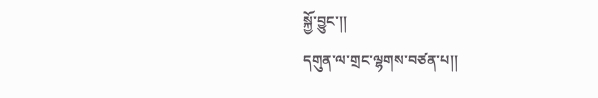སྐྱོ་བྱུང་།།
དགུན་ལ་གྲང་ལྷགས་བཙན་པ།།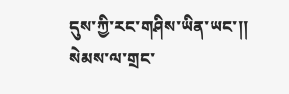དུས་ཀྱི་རང་གཤིས་ཡིན་ཡང་།།
སེམས་ལ་གྲང་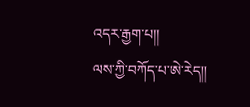འདར་རྒྱག་པ།།
ལས་ཀྱི་བཀོད་པ་ཨེ་རེད།།